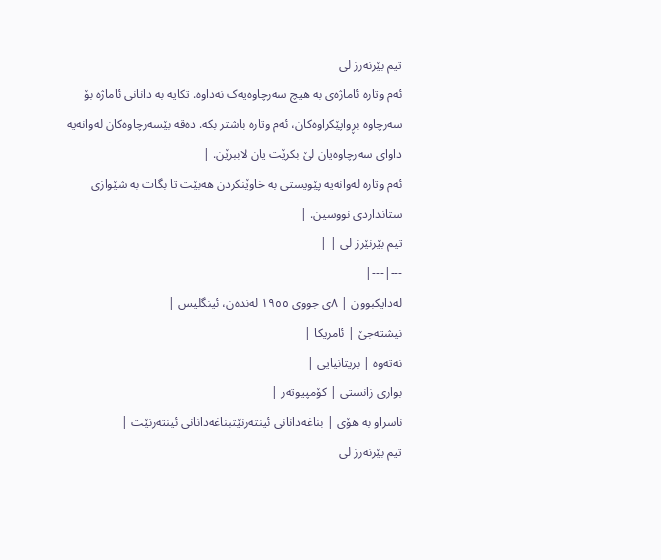تیم بێرنەرز لی
ئەم وتارە ئاماژەی بە ھیچ سەرچاوەیەک نەداوە. تکایە بە دانانی ئاماژە بۆ سەرچاوە بڕواپێکراوەکان، ئەم وتارە باشتر بکە. دەقە بێسەرچاوەکان لەوانەیە داوای سەرچاوەیان لێ بکرێت یان لاببرێن. |
ئەم وتارە لەوانەیە پێویستی بە خاوێنکردن ھەبێت تا بگات بە شێوازی ستانداردی نووسین. |
تیم بێرنێرز لی | |
---|---|
لەدایکبوون | ٨ی جووی ١٩٥٥ لەندەن، ئینگلیس |
نیشتەجێ | ئامریکا |
نەتەوە | بریتانیایی |
بواری زانستی | کۆمپیوتەر |
ناسراو بە ھۆی | بناغەدانانی ئینتەرنێتبناغەدانانی ئینتەرنێت |
تیم بێرنەرز لی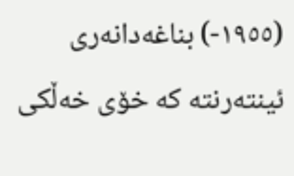(١٩٥٥-) بناغەدانەری ئینتەرنتە کە خۆی خەڵکی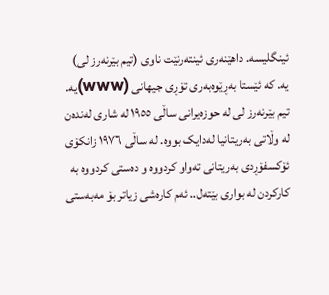ئینگلیسە. داھێنەری ئینتەرنێت ناوی (تیم بێرنەرز لی) یە. کە ئێستا بەڕێوەبەری تۆڕی جیھانی (www)یە. تیم بێرنەرز لی لە حوزەیرانی ساڵی ١٩٥٥ لە شاری لەندەن لە وڵاتی بەریتانیا لەدایک بووە. لە ساڵی ١٩٧٦ زانکۆی ئۆکسفۆڕدی بەریتانی تەواو کردووە و دەستی کردووە بە کارکردن لە بواری بێتەل.. ئەم کارەشی زیاتر بۆ مەبەستی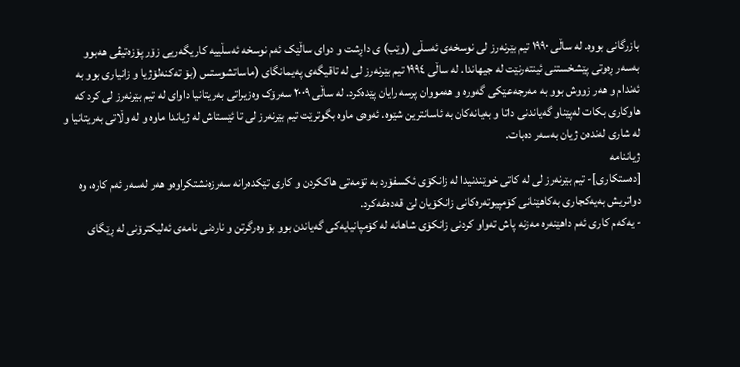بازرگانی بووە. لە ساڵی ١٩٩٠ تیم بێرنەرز لی نوسخەی ئەسڵی (وێب) ی داڕشت و دوای ساڵێک ئەم نوسخە ئەسڵییە کاریگەریی زۆر پۆزەتیڤی ھەبوو بەسەر ڕەوتی پێشخستنی ئینتەرنێت لە جیھاندا. لە ساڵی ١٩٩٤ تیم بێرنەرز لی لە تاقیگەی پەیمانگای (ماساتشوستس (بۆ تەکنەلۆژیا و زانیاری بوو بە ئەندام و ھەر زووش بوو بە مەرجەعێکی گەورە و ھەمووان پرسە رایان پێدەکرد. لە ساڵی ٢٠٠٩ سەرۆک وەزیراتی بەریتانیا داوای لە تیم بێرنەرز لی کرد کە ھاوکاری بکات لەپێناو گەیاندنی داتا و بەیانەکان بە ئاسانترین شێوە. ئەوەی ماوە بگوترێت تیم بێرنەرز لی تا ئێستاش لە ژیاندا ماوە و لە وڵاتی بەریتانیا و لە شاری لەندەن ژیان بەسەر دەبات.
ژیاننامە
[دەستکاری]- تیم بێرنەرز لی لە کاتی خوێندنیدا لە زانکۆی ئکسفۆرد بە تۆمەتی ھاککردن و کاری تێکدەرانە سەرزەنشتکراوەو ھەر لەسەر ئەم کارە، وە دواتریش بەیەکجاری بەکاھێنانی کۆمپیوتەرەکانی زانکۆیان لێ قەدەغەکرد.
- یەکەم کاری ئەم داھێنەرە مەزنە پاش تەواو کردنی زانکۆی شاھانە لە کۆمپانیایەکی گەیاندن بوو بۆ وەرگرتن و ناردنی نامەی ئەلیکترۆنی لە ڕێگای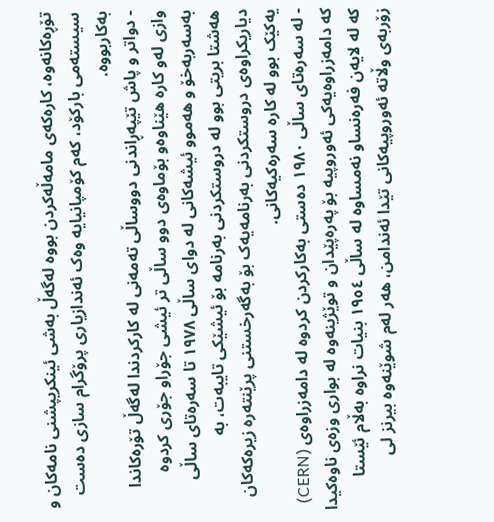تۆڕەکانەوە، کارەکەی مامەڵەکردن بووە لەگەڵ بەشی ئینکریپشنی نامەکان و سیستەمی بارکۆد، کەم کۆمپانیایە وەک ئەندازیاری پرۆگرام سازی دەست بەکاربووە.
- دواتر و پاش تێپەڕاندنی دووساڵی تەمەنی لە کارکردندا لەگەڵ تۆرەکاندا وازی لەو کارە ھێناوەو بۆماوەی دوو ساڵی تر ئیشی جۆراو جۆری کردوە بەسەربەخۆ و ھەموو ئیشەکانی لە دوای ساڵی ١٩٧٨ تا سەرەتای ساڵی ھەشتا بریتی بوو لە دروستکردنی بەرنامە بۆ ئیشێکی تایبەت، بە دیاریکراوەی دروستکردنی بەرنامەیەک بۆ بەگەرخستنی پرێنتەرە زیرەکەکان یەکێک بوو لە کارە سەرەکیەکانی.
- لە سەرەتای ساڵی ١٩٨٠ دەستی بەکارکردن کردوە لە دامەزراوەی (CERN) کە دامەزراوەیەکی ئەوروپیە بۆ پەرەپێدان و توێژینەوە لە بواری وزەی ناوەکیدا کە لە لایەن فەرەنساو نەمساوە لە ساڵی ١٩٥٤ بنیات نراوە بەڵام ئێستا زۆربەی وڵاتە ئەوروپیەکانی تێدا ئەندامن، ھەر لەم شوێنەوە بیرنز لی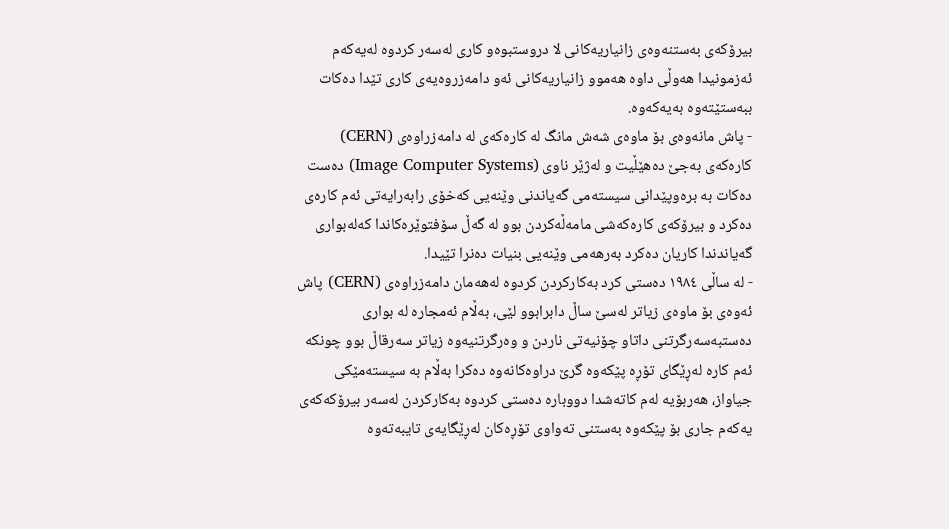بیرۆکەی بەستنەوەی زانیاریەکانی لا دروستبوەو کاری لەسەر کردوە لەیەکەم ئەزمونیدا ھەوڵی داوە ھەموو زانیاریەکانی ئەو دامەزروەیەی کاری تێدا دەکات ببەستێتەوە بەیەکەوە.
- پاش مانەوەی بۆ ماوەی شەش مانگ لە کارەکەی لە دامەزراوەی (CERN) کارەکەی بەجێ دەھێڵیت و لەژێر ناوی (Image Computer Systems) دەست دەکات بە برەوپێدانی سیستەمی گەیاندنی وێنەیی کەخۆی رابەرایەتی ئەم کارەی دەکرد و بیرۆکەی کارەکەشی مامەڵەکردن بوو لە گەڵ سۆفتوێرەکاندا کەلەبواری گەیاندندا کاریان دەکرد بەرھەمی وێنەیی بنیات دەنرا تێیدا.
- لە ساڵی ١٩٨٤ دەستی کرد بەکارکردن کردوە لەھەمان دامەزراوەی (CERN) پاش ئەوەی بۆ ماوەی زیاتر لەسێ ساڵ دابرابوو لێی، بەڵام ئەمجارە لە بواری دەستبەسەرگرتنی داتاو چۆنیەتی ناردن و وەرگرتنیەوە زیاتر سەرقاڵ بوو چونکە ئەم کارە لەڕێگای تۆڕە پێکەوە گرێ دراوەکانەوە دەکرا بەڵام بە سیستەمێکی جیاواز، ھەربۆیە لەم کاتەشدا دووبارە دەستی کردوە بەکارکردن لەسەر بیرۆکەکەی یەکەم جاری بۆ پێکەوە بەستنی تەواوی تۆڕەکان لەڕێگایەی تایبەتەوە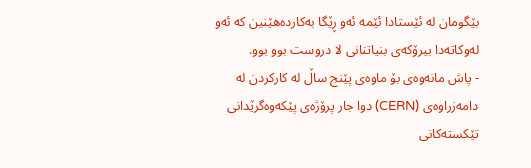بێگومان لە ئێستادا ئێمە ئەو ڕێگا بەکاردەھێنین کە ئەو لەوکاتەدا بیرۆکەی بنیاتنانی لا دروست بوو بوو.
- پاش مانەوەی بۆ ماوەی پێنج ساڵ لە کارکردن لە دامەزراوەی (CERN) دوا جار پرۆژەی پێکەوەگرێدانی تێکستەکانی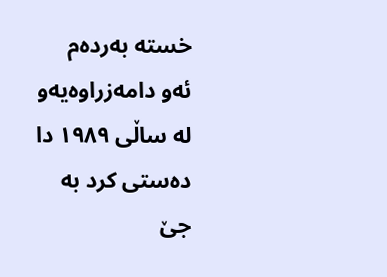خستە بەردەم ئەو دامەزراوەیەو لە ساڵی ١٩٨٩ دا دەستی کرد بە جێ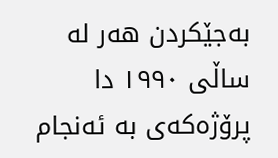بەجێکردن ھەر لە ساڵی ١٩٩٠ دا پرۆژەکەی بە ئەنجام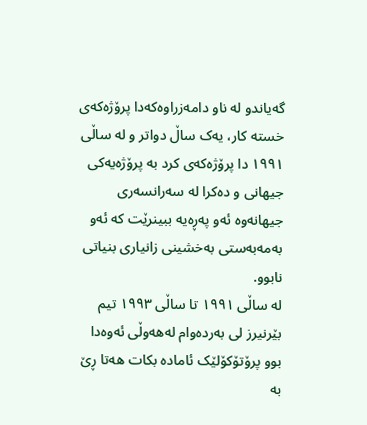گەیاندو لە ناو دامەزراوەکەدا پرۆژەکەی خستە کار، یەک ساڵ دواتر و لە ساڵی ١٩٩١ دا پرۆژەکەی کرد بە پرۆژەیەکی جیھانی و دەکرا لە سەرانسەری جیھانەوە ئەو پەڕەیە ببینرێت کە ئەو بەمەبەستی بەخشینی زانیاری بنیاتی نابوو.
لە ساڵی ١٩٩١ تا ساڵی ١٩٩٣ تیم بێرنیرز لی بەردەوام لەھەوڵی ئەوەدا بوو پرۆتۆکۆلێک ئامادە بکات ھەتا ڕێ بە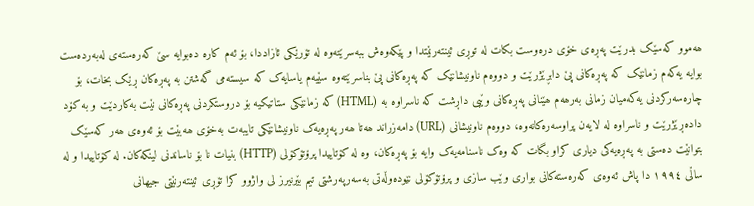ھەموو کەسێک بدرێت پەڕەی خۆی درەوست بکات لە توڕی ئینتەرنێتدا و پێکەوەش ببەسرێتەوە لە تۆرێکی ئازاددا، بۆ ئەم کارە دەبوایە سێ کەرەستەی لەبەردەست بوایە یەکەم زمانێک کە پەڕەکانی پێ دابڕێژرێت و دووەم ناونیشانێک کە پەڕەکانی پێ بناسرێتەوە سێیەم یاسایەک کە سیستەمی گەشتن بە پەڕەکان ڕێک بخات، بۆ چارەسەرکردنی یەکەمیان زمانی بەرھەم ھێنانی پەڕەکانی وێبی داڕشت کە ناسراوە بە (HTML) کە زمانێکی ستاتیکیە بۆ دروستکردنی پەڕەکانی نێت بەکاردێت و بە کۆد دادەڕێژرێت و ناسراوە لە لایەن پراوسەرەکانەوە، دووەم ناونیشانی (URL) دامەزراند ھەتا ھەر پەڕەیەک ناونیشانێکی تایبەت بەخۆی ھەبێت بۆ ئەوەی ھەر کەسێک بتوانێت دەستی بە پەڕەیەکی دیاری کراو بگات کە وەک ناسنامەیەک وایە بۆ پەڕەکان، وە لە کۆتاییدا پرۆتۆکۆلی (HTTP) بنیات نا بۆ ناساندنی لینکەکان. لە کۆتاییدا و لە ساڵی ١٩٩٤ دا پاش ئەوەی کەرەستەکانی بواری وێب سازی و پرۆتۆکۆلی نێودەوڵەتی بەسەرپەرشتی تیم بێرنیرز لی واژوو کرا تۆڕی ئینتەرنێتی جیھانی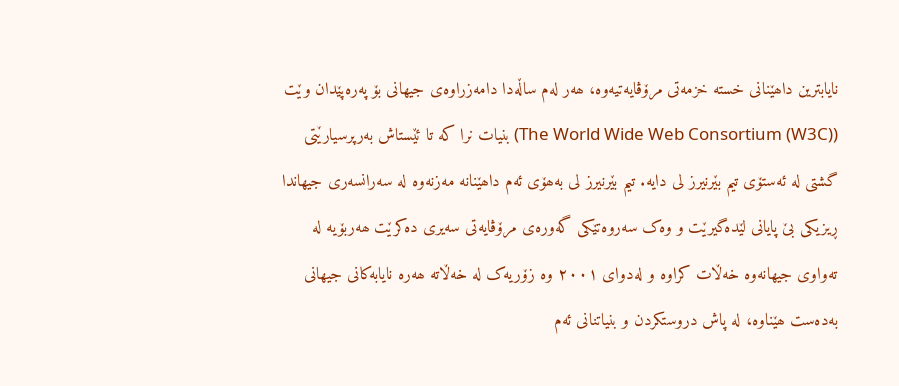نایابترین داھێنانی خستە خزمەتی مرۆڤایەتیەوە، ھەر لەم ساڵەدا دامەزراوەی جیھانی بۆ پەرەپێدان وێت (The World Wide Web Consortium (W3C)) بنیات نرا کە تا ئێستاش بەرپرسیارێتی گشتی لە ئەستۆی تیم بێرنیرز لی دایە. تیم بێرنیرز لی بەھۆی ئەم داھێنانە مەزنەوە لە سەرانسەری جیھاندا ڕیزیکی بێ پایانی لێدەگیرێت و وەک سەروەتێکی گەورەی مرۆڤایەتی سەیری دەکرێت ھەربۆیە لە تەواوی جیھانەوە خەڵات کراوە و لەدوای ٢٠٠١ وە زۆریەک لە خەڵاتە ھەرە نایابەکانی جیھانی بەدەست ھێناوە، لە پاش دروستکردن و بنیاتنانی ئەم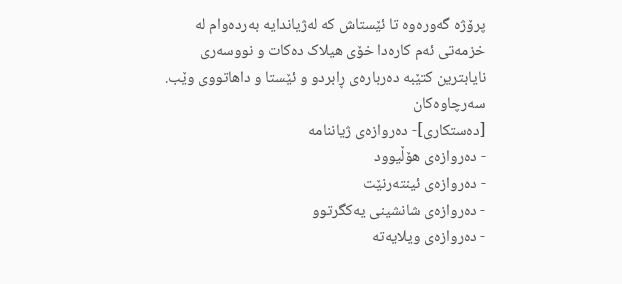پرۆژە گەورەوە تا ئێستاش کە لەژیاندایە بەردەوام لە خزمەتی ئەم کارەدا خۆی ھیلاک دەکات و نووسەری نایابترین کتێبە دەربارەی ڕابردو و ئێستا و داھاتووی وێب.
سەرچاوەکان
[دەستکاری]- دەروازەی ژیاننامە
- دەروازەی ھۆڵیوود
- دەروازەی ئینتەرنێت
- دەروازەی شانشینی یەکگرتوو
- دەروازەی ویلایەتە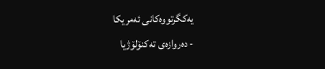یەکگرتووەکانی ئەمریکا
- دەروازەی تەکنۆلۆژیا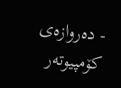- دەروازەی کۆمپیوتەر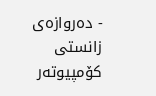- دەروازەی زانستی کۆمپیوتەر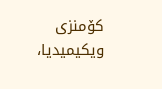کۆمنزی ویکیمیدیا،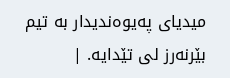میدیای پەیوەندیدار بە تیم بێرنەرز لی تێدایە. |